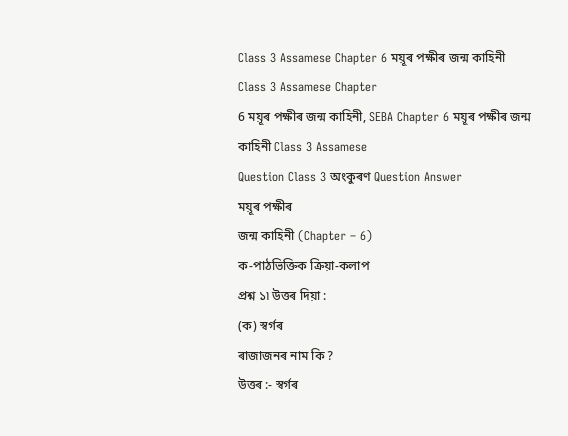Class 3 Assamese Chapter 6 ময়ূৰ পক্ষীৰ জন্ম কাহিনী
Class 3 Assamese Chapter
6 ময়ূৰ পক্ষীৰ জন্ম কাহিনী, SEBA Chapter 6 ময়ূৰ পক্ষীৰ জন্ম কাহিনী Class 3 Assamese
Question Class 3 অংকুৰণ Question Answer
ময়ূৰ পক্ষীৰ
জন্ম কাহিনী (Chapter – 6)
ক-পাঠভিক্তিক ক্ৰিয়া-কলাপ
প্ৰশ্ন ১৷ উত্তৰ দিয়া :
(ক) স্বৰ্গৰ
ৰাজাজনৰ নাম কি ?
উত্তৰ :- স্বৰ্গৰ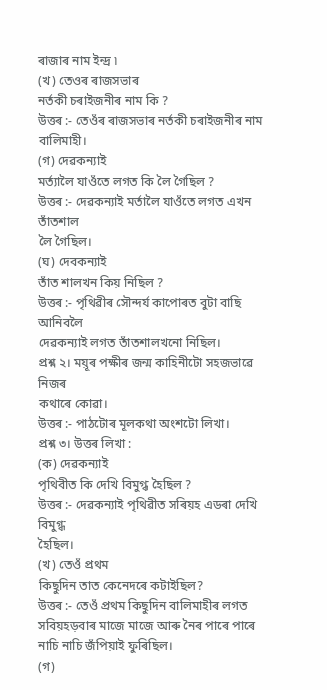ৰাজাৰ নাম ইন্দ্ৰ ৷
(খ) তেওৰ ৰাজসভাৰ
নৰ্তকী চৰাইজনীৰ নাম কি ?
উত্তৰ :- তেওঁৰ ৰাজসভাৰ নৰ্তকী চৰাইজনীৰ নাম
বালিমাহী।
(গ) দেৱকন্যাই
মর্ত্যালৈ যাওঁতে লগত কি লৈ গৈছিল ?
উত্তৰ :- দেৱকন্যাই মৰ্তালৈ যাওঁতে লগত এখন তাঁতশাল
লৈ গৈছিল।
(ঘ) দেবকন্যাই
তাঁত শালখন কিয় নিছিল ?
উত্তৰ :- পৃথিৱীৰ সৌন্দৰ্য কাপোৰত বুটা বাছি আনিবলৈ
দেৱকন্যাই লগত তাঁতশালখনো নিছিল।
প্রশ্ন ২। ময়ূৰ পক্ষীৰ জন্ম কাহিনীটো সহজভাৱে নিজৰ
কথাৰে কোৱা।
উত্তৰ :- পাঠটোৰ মূলকথা অংশটো লিখা।
প্রশ্ন ৩। উত্তৰ লিখা :
(ক) দেৱকন্যাই
পৃথিবীত কি দেখি বিমুগ্ধ হৈছিল ?
উত্তৰ :- দেৱকন্যাই পৃথিৱীত সৰিয়হ এডৰা দেখি বিমুগ্ধ
হৈছিল।
(খ) তেওঁ প্ৰথম
কিছুদিন তাত কেনেদৰে কটাইছিল?
উত্তৰ :- তেওঁ প্রথম কিছুদিন বালিমাহীৰ লগত
সবিয়হড়বাৰ মাজে মাজে আৰু নৈৰ পাৰে পাৰে নাচি নাচি জঁপিয়াই ফুৰিছিল।
(গ)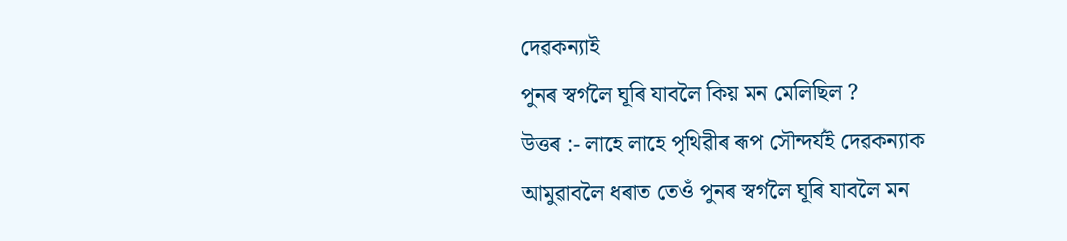দেৱকন্যাই
পুনৰ স্বৰ্গলৈ ঘূৰি যাবলৈ কিয় মন মেলিছিল ?
উত্তৰ :- লাহে লাহে পৃথিৱীৰ ৰূপ সৌন্দর্যই দেৱকন্যাক
আমুৱাবলৈ ধৰাত তেওঁ পুনৰ স্বৰ্গলৈ ঘূৰি যাবলৈ মন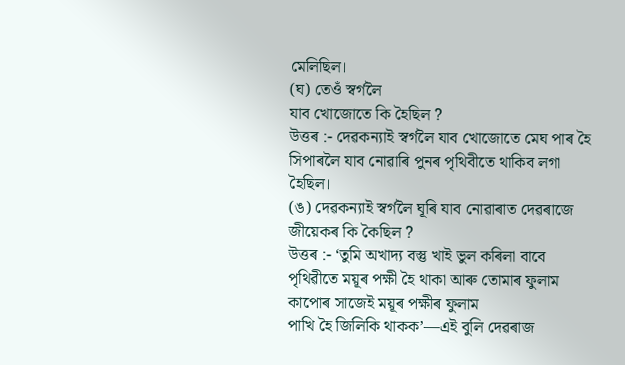মেলিছিল।
(ঘ) তেওঁ স্বৰ্গলৈ
যাব খোজোতে কি হৈছিল ?
উত্তৰ :- দেৱকন্যাই স্বৰ্গলৈ যাব খোজোতে মেঘ পাৰ হৈ
সিপাৰলৈ যাব নোৱাৰি পুনৰ পৃথিবীতে থাকিব লগা হৈছিল।
(ঙ) দেৱকন্যাই স্বৰ্গলৈ ঘূৰি যাব নোৱাৰাত দেৱৰাজে
জীয়েকৰ কি কৈছিল ?
উত্তৰ :- ‘তুমি অখাদ্য বস্তু খাই ভুল কৰিলা বাবে
পৃথিৱীতে ময়ূৰ পক্ষী হৈ থাকা আৰু তোমাৰ ফুলাম কাপোৰ সাজেই ময়ূৰ পক্ষীৰ ফুলাম
পাখি হৈ জিলিকি থাকক’—এই বুলি দেৱৰাজ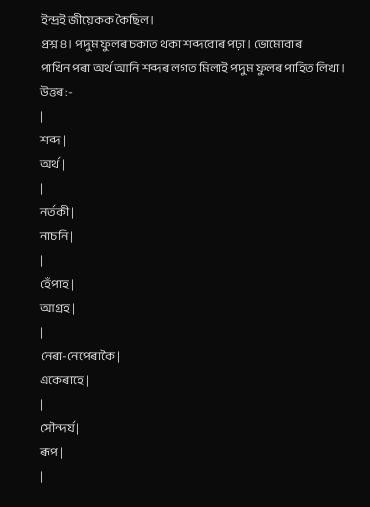ইন্দ্ৰই জীয়েকক কৈছিল।
প্রশ্ন ৪। পদুম ফুলৰ চকাত থকা শব্দবোৰ পঢ়া। ভোমোবাৰ
পাখিন পৰা অৰ্থ আনি শব্দৰ লগত মিলাই পদুম ফুলৰ পাহিত লিখা।
উত্তৰ :-
|
শব্দ |
অর্থ |
|
নর্তকী |
নাচনি |
|
হেঁপাহ |
আগ্রহ |
|
নেৰা-নেপেৰাকৈ |
একেৰাহে |
|
সৌন্দর্য |
ৰূপ |
|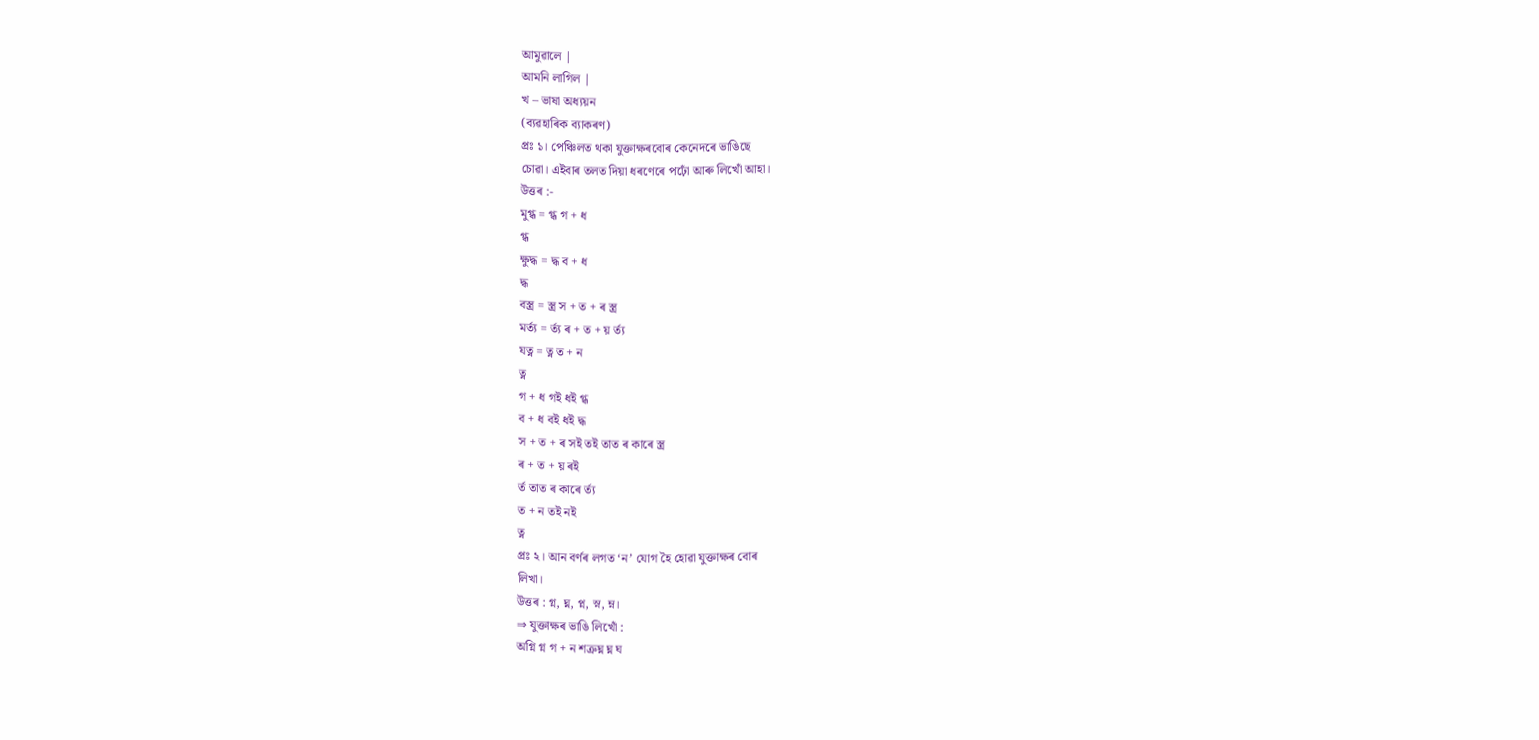আমুৱালে |
আমনি লাগিল |
খ – ভাষা অধ্যয়ন
(ব্যৱহাৰিক ব্যাকৰণ)
প্ৰঃ ১। পেঞ্চিলত থকা যুক্তাক্ষৰবোৰ কেনেদৰে ভাঙিছে
চোৱা। এইবাৰ তলত দিয়া ধৰণেৰে পঢ়োঁ আৰু লিখোঁ আহা।
উত্তৰ :-
মুগ্ধ = গ্ধ গ + ধ
গ্ধ
ক্ষুদ্ধ = দ্ধ ব + ধ
দ্ধ
বস্ত্ৰ = স্ত্ৰ স + ত + ৰ স্ত্ৰ
মৰ্ত্য = ৰ্ত্য ৰ + ত + য় ৰ্ত্য
যত্ন = ত্ন ত + ন
ত্ন
গ + ধ গই ধই গ্ধ
ব + ধ বই ধই দ্ধ
স + ত + ৰ সই তই তাত ৰ কাৰে স্ত্ৰ
ৰ + ত + য় ৰই
ৰ্ত তাত ৰ কাৰে ৰ্ত্য
ত + ন তই নই
ত্ন
প্ৰঃ ২। আন বৰ্ণৰ লগত ‘ন’ যোগ হৈ হোৱা যুক্তাক্ষৰ বোৰ
লিখা।
উত্তৰ : গ্ন, ঘ্ন, প্ন, স্ন, ম্ন।
⇒ যুক্তাক্ষৰ ভাঙি লিখোঁ :
অগ্নি গ্ন গ + ন শত্রুঘ্ন ঘ্ন ঘ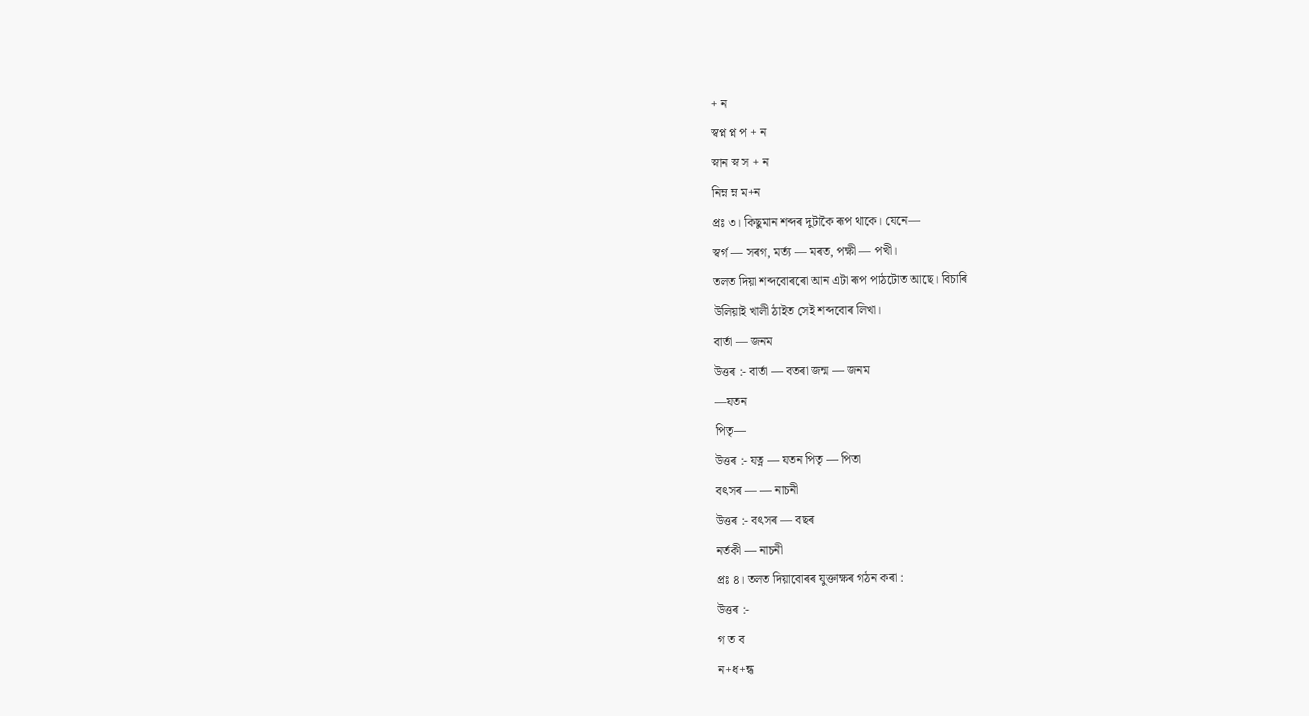+ ন
স্বপ্ন প্ন প + ন
স্নান স্ন স + ন
নিম্ন ম্ন ম+ন
প্ৰঃ ৩। কিছুমান শব্দৰ দুটাকৈ ৰূপ থাকে। যেনে—
স্বর্গ ― সৰগ, মর্ত্য — মৰত, পক্ষী — পখী।
তলত দিয়া শব্দবোৰৰো আন এটা ৰূপ পাঠটোত আছে। বিচাৰি
উলিয়াই খালী ঠাইত সেই শব্দবোৰ লিখা।
বার্তা — জনম
উত্তৰ :- বার্তা ― বতৰা জন্ম ― জনম
—যতন
পিতৃ―
উত্তৰ :- যত্ন ― যতন পিতৃ ― পিতা
বৎসৰ — ― নাচনী
উত্তৰ :- বৎসৰ — বছৰ
নৰ্তকী ― নাচনী
প্রঃ ৪। তলত দিয়াবোৰৰ যুক্তাক্ষৰ গঠন কৰা :
উত্তৰ :-
গ ত ব
ন+ধ+ন্ধ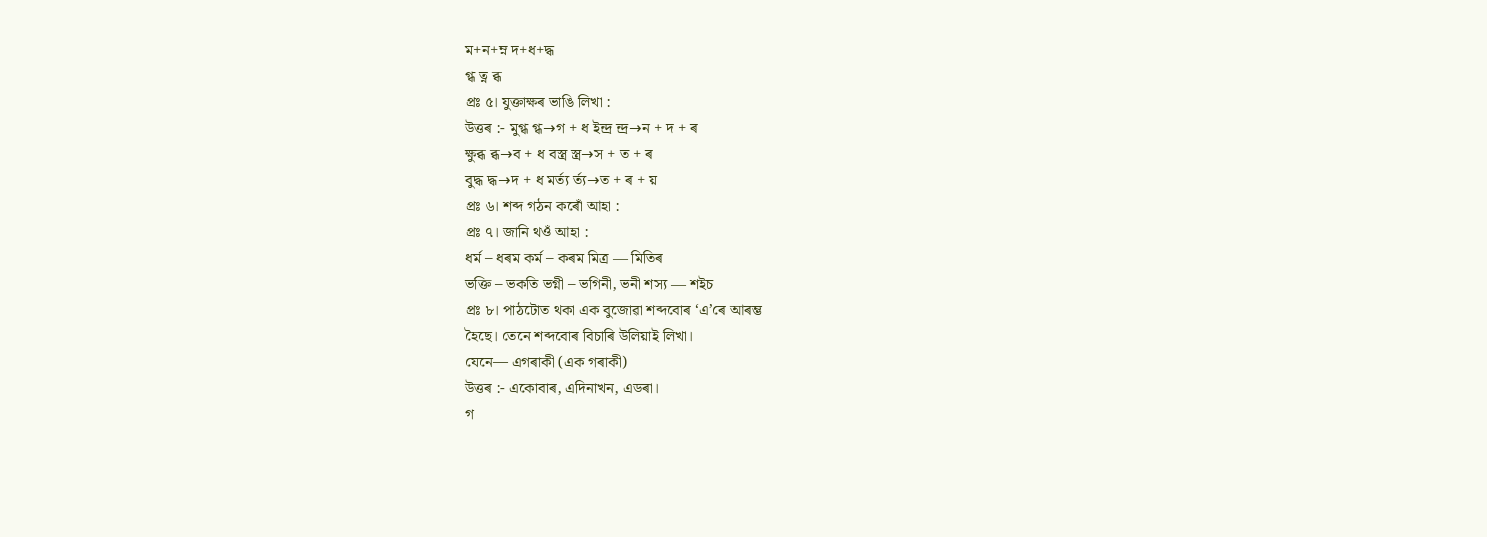ম+ন+ম্ন দ+ধ+দ্ধ
গ্ধ ত্ন ব্ধ
প্রঃ ৫। যুক্তাক্ষৰ ভাঙি লিখা :
উত্তৰ :- মুগ্ধ গ্ধ→গ + ধ ইন্দ্ৰ ন্দ্ৰ→ন + দ + ৰ
ক্ষুব্ধ ব্ধ→ব + ধ বস্ত্ৰ স্ত্ৰ→স + ত + ৰ
বুদ্ধ দ্ধ→দ + ধ মর্ত্য র্ত্য→ত + ৰ + য়
প্রঃ ৬। শব্দ গঠন কৰোঁ আহা :
প্রঃ ৭। জানি থওঁ আহা :
ধর্ম – ধৰম কর্ম – কৰম মিত্র ― মিতিৰ
ভক্তি – ভকতি ভগ্নী – ভগিনী, ভনী শস্য ― শইচ
প্রঃ ৮। পাঠটোত থকা এক বুজোৱা শব্দবোৰ ‘এ’ৰে আৰম্ভ
হৈছে। তেনে শব্দবোৰ বিচাৰি উলিয়াই লিখা।
যেনে— এগৰাকী (এক গৰাকী)
উত্তৰ :- একোবাৰ, এদিনাখন, এডৰা।
গ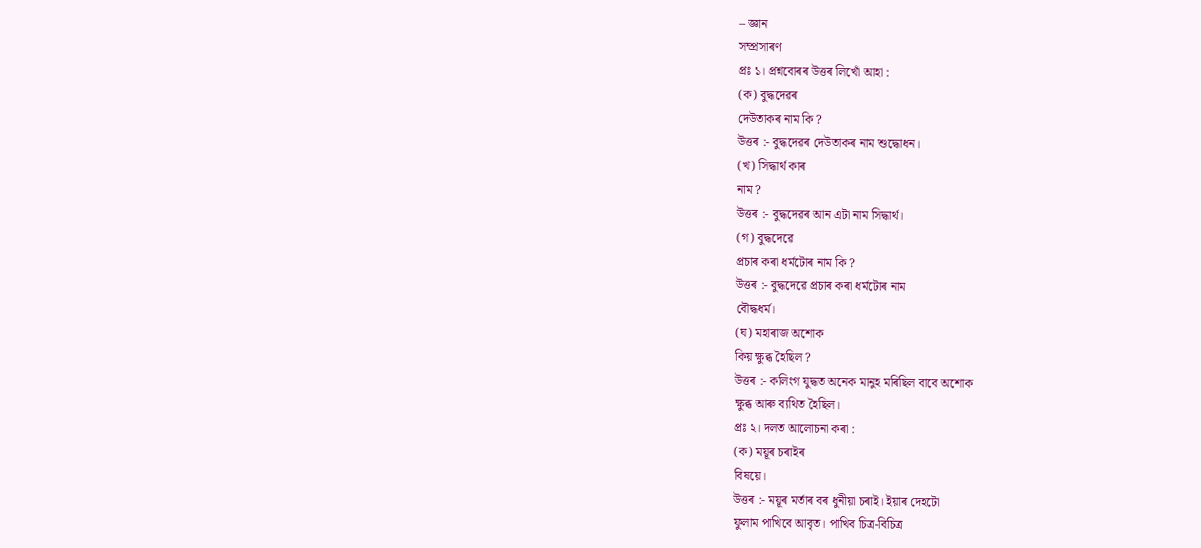– জ্ঞান
সম্প্ৰসাৰণ
প্রঃ ১। প্রশ্নবোৰৰ উত্তৰ লিখোঁ আহা :
(ক) বুদ্ধদেৱৰ
দেউতাকৰ নাম কি ?
উত্তৰ :- বুদ্ধদেৱৰ দেউতাকৰ নাম শুদ্ধোধন।
(খ) সিদ্ধার্থ কাৰ
নাম ?
উত্তৰ :- বুদ্ধদেৱৰ আন এটা নাম সিদ্ধার্থ।
(গ) বুদ্ধদেৱে
প্ৰচাৰ কৰা ধৰ্মটোৰ নাম কি ?
উত্তৰ :- বুদ্ধদেৱে প্ৰচাৰ কৰা ধৰ্মটোৰ নাম
বৌদ্ধধর্ম।
(ঘ) মহাৰাজ অশোক
কিয় ক্ষুব্ধ হৈছিল ?
উত্তৰ :- কলিংগ যুদ্ধত অনেক মানুহ মৰিছিল বাবে অশোক
ক্ষুব্ধ আৰু ব্যথিত হৈছিল।
প্রঃ ২। দলত আলোচনা কৰা :
(ক) ময়ূৰ চৰাইৰ
বিষয়ে।
উত্তৰ :- ময়ূৰ মৰ্তাৰ বৰ ধুনীয়া চৰাই। ইয়াৰ দেহটো
ফুলাম পাখিবে আবৃত। পাখিব চিত্র-বিচিত্ৰ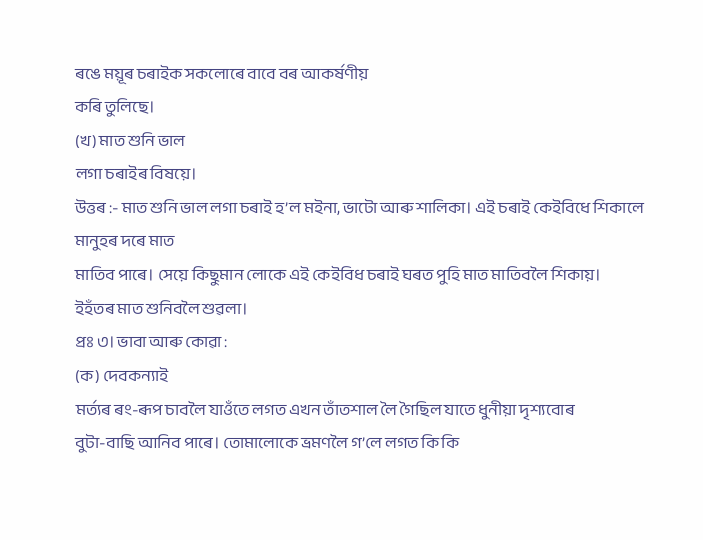ৰঙে ময়ূৰ চৰাইক সকলোৰে বাবে বৰ আকর্ষণীয়
কৰি তুলিছে।
(খ) মাত শুনি ভাল
লগা চৰাইৰ বিষয়ে।
উত্তৰ :- মাত শুনি ভাল লগা চৰাই হ’ল মইনা, ভাটো আৰু শালিকা। এই চৰাই কেইবিধে শিকালে মানুহৰ দৰে মাত
মাতিব পাৰে। সেয়ে কিছুমান লোকে এই কেইবিধ চৰাই ঘৰত পুহি মাত মাতিবলৈ শিকায়।
ইহঁতৰ মাত শুনিবলৈ শুৱলা।
প্রঃ ৩। ভাবা আৰু কোৱা :
(ক) দেবকন্যাই
মর্ত্যৰ ৰং-ৰূপ চাবলৈ যাওঁতে লগত এখন তাঁতশাল লৈ গৈছিল যাতে ধুনীয়া দৃশ্যবোৰ
বুটা-বাছি আনিব পাৰে। তোমালোকে ভ্ৰমণলৈ গ’লে লগত কি কি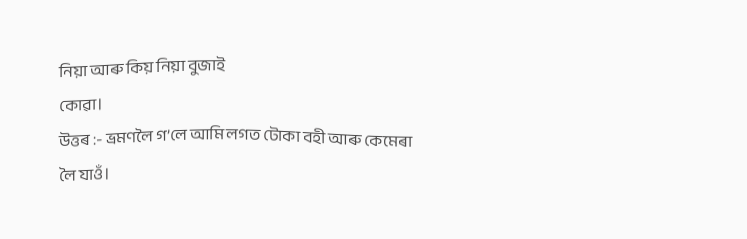নিয়া আৰু কিয় নিয়া বুজাই
কোৱা।
উত্তৰ :- ভ্ৰমণলৈ গ’লে আমি লগত টোকা বহী আৰু কেমেৰা
লৈ যাওঁ।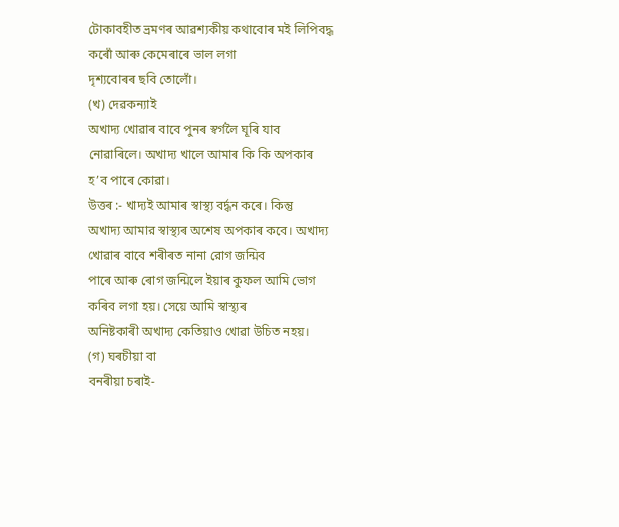টোকাবহীত ভ্ৰমণৰ আৱশ্যকীয় কথাবোৰ মই লিপিবদ্ধ কৰোঁ আৰু কেমেৰাৰে ভাল লগা
দৃশ্যবোৰৰ ছবি তোলোঁ।
(খ) দেৱকন্যাই
অখাদ্য খোৱাৰ বাবে পুনৰ স্বৰ্গলৈ ঘূৰি যাব নোৱাৰিলে। অখাদ্য খালে আমাৰ কি কি অপকাৰ
হ’ব পাৰে কোৱা।
উত্তৰ :- খাদ্যই আমাৰ স্বাস্থ্য বৰ্দ্ধন কৰে। কিন্তু
অখাদ্য আমার স্বাস্থ্যৰ অশেষ অপকাৰ কবে। অখাদ্য খোৱাৰ বাবে শৰীৰত নানা রোগ জন্মিব
পাৰে আৰু ৰোগ জন্মিলে ইয়াৰ কুফল আমি ভোগ কৰিব লগা হয়। সেয়ে আমি স্বাস্থ্যৰ
অনিষ্টকাৰী অখাদ্য কেতিয়াও খোৱা উচিত নহয়।
(গ) ঘৰচীয়া বা
বনৰীয়া চৰাই-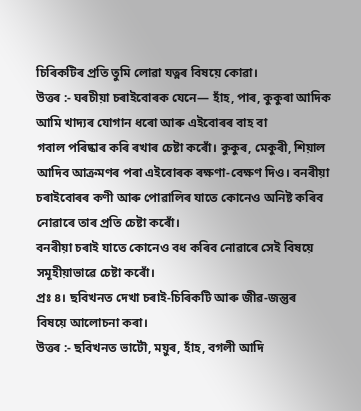চিৰিকটিৰ প্ৰতি তুমি লোৱা যত্নৰ বিষয়ে কোৱা।
উত্তৰ :- ঘৰচীয়া চৰাইবোৰক যেনে— হাঁহ, পাৰ, কুকুৰা আদিক আমি খাদ্যৰ যোগান ধৰো আৰু এইবোৰৰ বাহ বা
গবাল পৰিষ্কাৰ কৰি ৰখাৰ চেষ্টা কৰোঁ। কুকুৰ, মেকুৰী, শিয়াল আদিব আক্ৰমণৰ পৰা এইবোৰক ৰক্ষণা-বেক্ষণ দিও। বনৰীয়া
চৰাইবোৰৰ কণী আৰু পোৱালিৰ যাতে কোনেও অনিষ্ট কৰিব নোৱাৰে তাৰ প্রতি চেষ্টা কৰোঁ।
বনৰীয়া চৰাই যাতে কোনেও বধ কৰিব নোৱাৰে সেই বিষয়ে সমূহীয়াভাৱে চেষ্টা কৰোঁ।
প্রঃ ৪। ছবিখনত দেখা চৰাই-চিৰিকটি আৰু জীৱ-জন্তুৰ
বিষয়ে আলোচনা কৰা।
উত্তৰ :- ছবিখনত ভাটৌ, ময়ুৰ, হাঁহ, বগলী আদি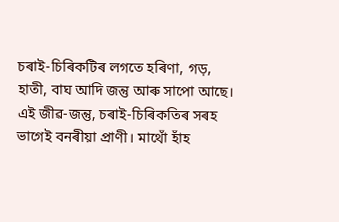চৰাই-চিৰিকটিৰ লগতে হৰিণা, গড়, হাতী, বাঘ আদি জন্তু আৰু সাপো আছে। এই জীৱ-জন্তু, চৰাই-চিৰিকতিৰ সৰহ ভাগেই বনৰীয়া প্ৰাণী। মাথোঁ হাঁহ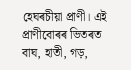হেঘৰচীয়া প্ৰাণী। এই প্রাণীবোৰৰ ভিতৰত বাঘ, হাতী, গড়,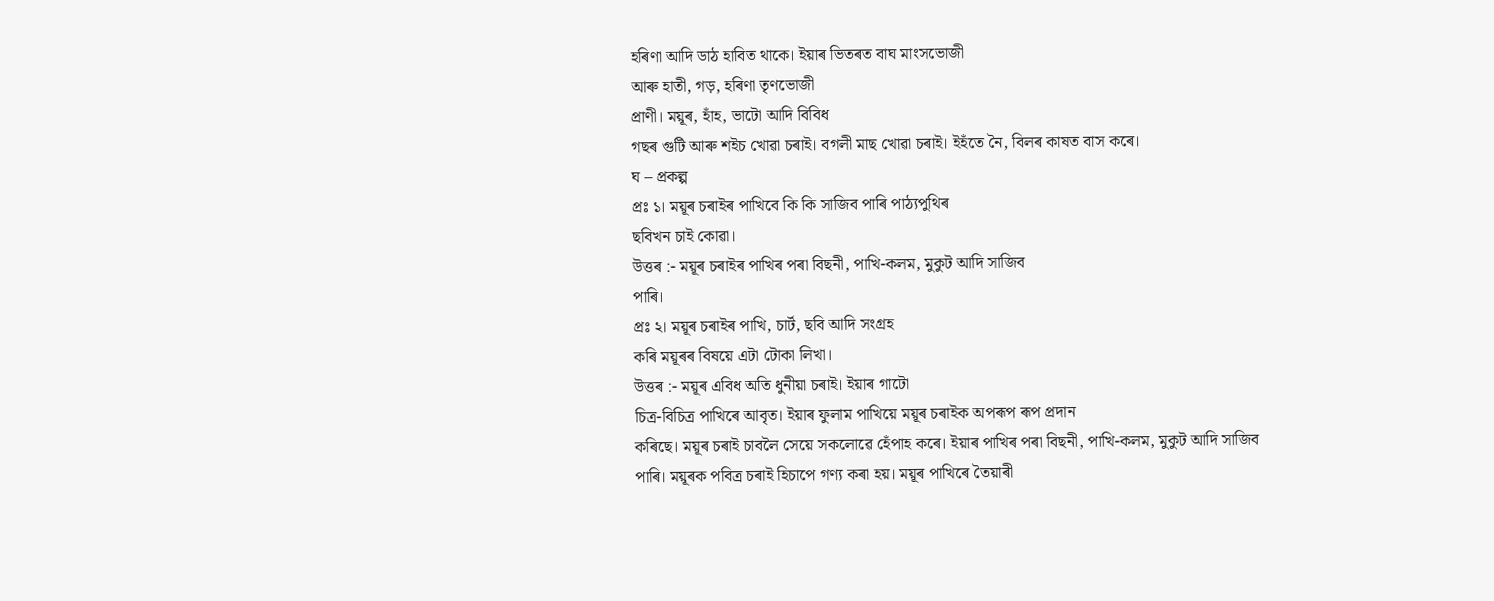হৰিণা আদি ডাঠ হাবিত থাকে। ইয়াৰ ভিতৰত বাঘ মাংসভোজী
আৰু হাতী, গড়, হৰিণা তৃণভোজী
প্রাণী। ময়ূৰ, হাঁহ, ভাটো আদি বিবিধ
গছৰ গুটি আৰু শইচ খোৱা চৰাই। বগলী মাছ খোৱা চৰাই। ইহঁতে নৈ, বিলৰ কাষত বাস কৰে।
ঘ – প্রকল্প
প্ৰঃ ১। ময়ূৰ চৰাইৰ পাখিবে কি কি সাজিব পাৰি পাঠ্যপুথিৰ
ছবিখন চাই কোৱা।
উত্তৰ :- ময়ূৰ চৰাইৰ পাখিৰ পৰা বিছনী, পাখি-কলম, মুকুট আদি সাজিব
পাৰি।
প্ৰঃ ২। ময়ূৰ চৰাইৰ পাখি, চাৰ্ট, ছবি আদি সংগ্রহ
কৰি ময়ূৰৰ বিষয়ে এটা টোকা লিখা।
উত্তৰ :- ময়ূৰ এবিধ অতি ধুনীয়া চৰাই। ইয়াৰ গাটো
চিত্র-বিচিত্র পাখিৰে আবৃত। ইয়াৰ ফুলাম পাখিয়ে ময়ূৰ চৰাইক অপৰূপ ৰূপ প্ৰদান
কৰিছে। ময়ূৰ চৰাই চাবলৈ সেয়ে সকলোৱে হেঁপাহ কৰে। ইয়াৰ পাখিৰ পৰা বিছনী, পাখি-কলম, মুকুট আদি সাজিব
পাৰি। ময়ূৰক পবিত্ৰ চৰাই হিচাপে গণ্য কৰা হয়। ময়ূৰ পাখিৰে তৈয়াৰী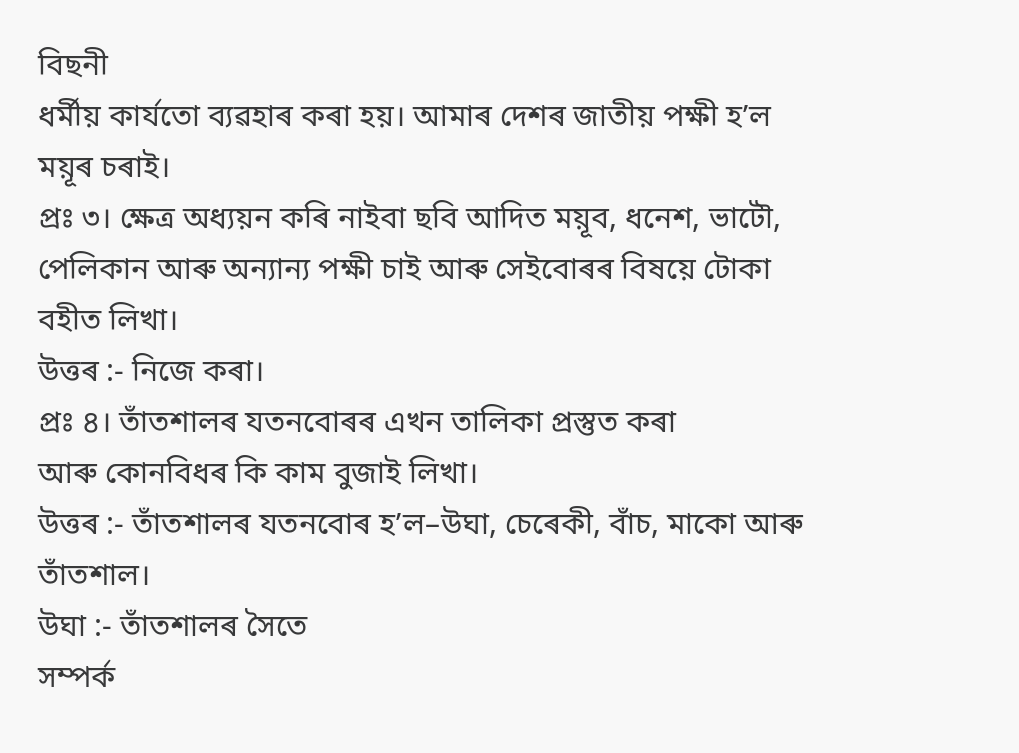বিছনী
ধর্মীয় কার্যতো ব্যৱহাৰ কৰা হয়। আমাৰ দেশৰ জাতীয় পক্ষী হ’ল ময়ূৰ চৰাই।
প্রঃ ৩। ক্ষেত্র অধ্যয়ন কৰি নাইবা ছবি আদিত ময়ূব, ধনেশ, ভাটৌ, পেলিকান আৰু অন্যান্য পক্ষী চাই আৰু সেইবোৰৰ বিষয়ে টোকা
বহীত লিখা।
উত্তৰ :- নিজে কৰা।
প্রঃ ৪। তাঁতশালৰ যতনবোৰৰ এখন তালিকা প্রস্তুত কৰা
আৰু কোনবিধৰ কি কাম বুজাই লিখা।
উত্তৰ :- তাঁতশালৰ যতনবোৰ হ’ল–উঘা, চেৰেকী, বাঁচ, মাকো আৰু তাঁতশাল।
উঘা :- তাঁতশালৰ সৈতে
সম্পর্ক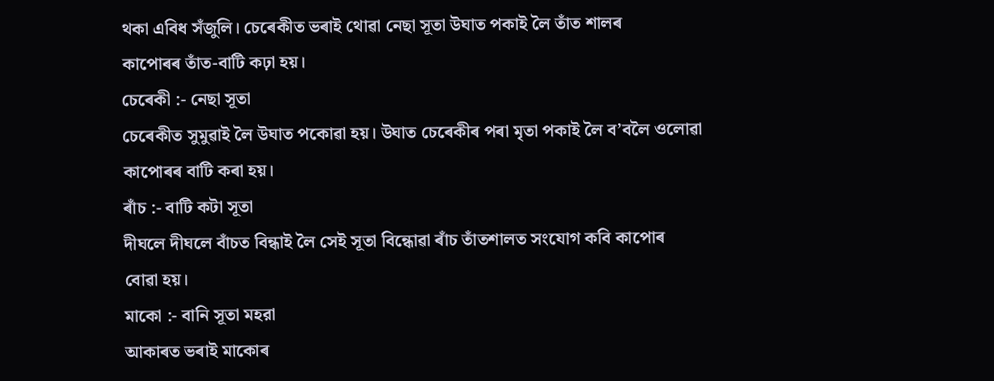থকা এবিধ সঁজুলি। চেৰেকীত ভৰাই থোৱা নেছা সূতা উঘাত পকাই লৈ তাঁত শালৰ
কাপোৰৰ তাঁত-বাটি কঢ়া হয়।
চেৰেকী :- নেছা সূতা
চেৰেকীত সুমুৱাই লৈ উঘাত পকোৱা হয়। উঘাত চেৰেকীৰ পৰা মৃতা পকাই লৈ ব’বলৈ ওলোৱা
কাপোৰৰ বাটি কৰা হয়।
ৰাঁচ :- বাটি কটা সূতা
দীঘলে দীঘলে বাঁচত বিন্ধাই লৈ সেই সূতা বিন্ধোৱা ৰাঁচ তাঁতশালত সংযোগ কবি কাপোৰ
বোৱা হয়।
মাকো :- বানি সূতা মহরা
আকাৰত ভৰাই মাকোৰ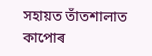সহায়ত তাঁতশালাত কাপোৰ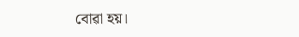বোৱা হয়।